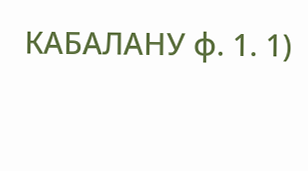КАБАЛАНУ ф. 1. 1)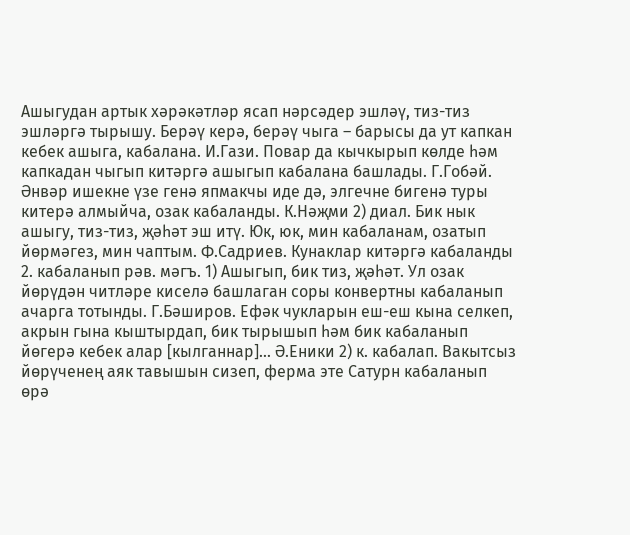Ашыгудан артык хәрәкәтләр ясап нәрсәдер эшләү, тиз-тиз эшләргә тырышу. Берәү керә, берәү чыга – барысы да ут капкан кебек ашыга, кабалана. И.Гази. Повар да кычкырып көлде һәм капкадан чыгып китәргә ашыгып кабалана башлады. Г.Гобәй. Әнвәр ишекне үзе генә япмакчы иде дә, элгечне бигенә туры китерә алмыйча, озак кабаланды. К.Нәҗми 2) диал. Бик нык ашыгу, тиз-тиз, җәһәт эш итү. Юк, юк, мин кабаланам, озатып йөрмәгез, мин чаптым. Ф.Садриев. Кунаклар китәргә кабаланды 2. кабаланып рәв. мәгъ. 1) Ашыгып, бик тиз, җәһәт. Ул озак йөрүдән читләре киселә башлаган соры конвертны кабаланып ачарга тотынды. Г.Бәширов. Ефәк чукларын еш-еш кына селкеп, акрын гына кыштырдап, бик тырышып һәм бик кабаланып йөгерә кебек алар [кылганнар]... Ә.Еники 2) к. кабалап. Вакытсыз йөрүченең аяк тавышын сизеп, ферма эте Сатурн кабаланып өрә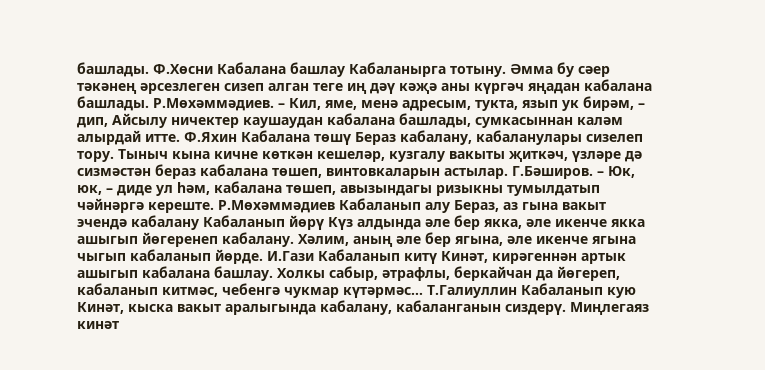башлады. Ф.Хөсни Кабалана башлау Кабаланырга тотыну. Әмма бу сәер тәкәнең әрсезлеген сизеп алган теге иң дәү кәҗә аны күргәч яңадан кабалана башлады. Р.Мөхәммәдиев. – Кил, яме, менә адресым, тукта, язып ук бирәм, – дип, Айсылу ничектер каушаудан кабалана башлады, сумкасыннан каләм алырдай итте. Ф.Яхин Кабалана төшү Бераз кабалану, кабаланулары сизелеп тору. Тыныч кына кичне көткән кешеләр, кузгалу вакыты җиткәч, үзләре дә сизмәстән бераз кабалана төшеп, винтовкаларын астылар. Г.Бәширов. – Юк, юк, – диде ул һәм, кабалана төшеп, авызындагы ризыкны тумылдатып чәйнәргә кереште. Р.Мөхәммәдиев Кабаланып алу Бераз, аз гына вакыт эчендә кабалану Кабаланып йөрү Күз алдында әле бер якка, әле икенче якка ашыгып йөгеренеп кабалану. Хәлим, аның әле бер ягына, әле икенче ягына чыгып кабаланып йөрде. И.Гази Кабаланып китү Кинәт, кирәгеннән артык ашыгып кабалана башлау. Холкы сабыр, әтрафлы, беркайчан да йөгереп, кабаланып китмәс, чебенгә чукмар күтәрмәс… Т.Галиуллин Кабаланып кую Кинәт, кыска вакыт аралыгында кабалану, кабаланганын сиздерү. Миңлегаяз кинәт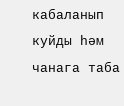кабаланып куйды һәм чанага таба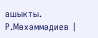ашыкты. Р.Мөхәммәдиев |